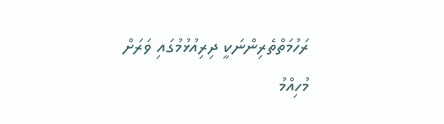ރަހުމަތްތެރިންނަކީ ދިރިއުޅުމުގައި ވަރަށް މުހިއްމު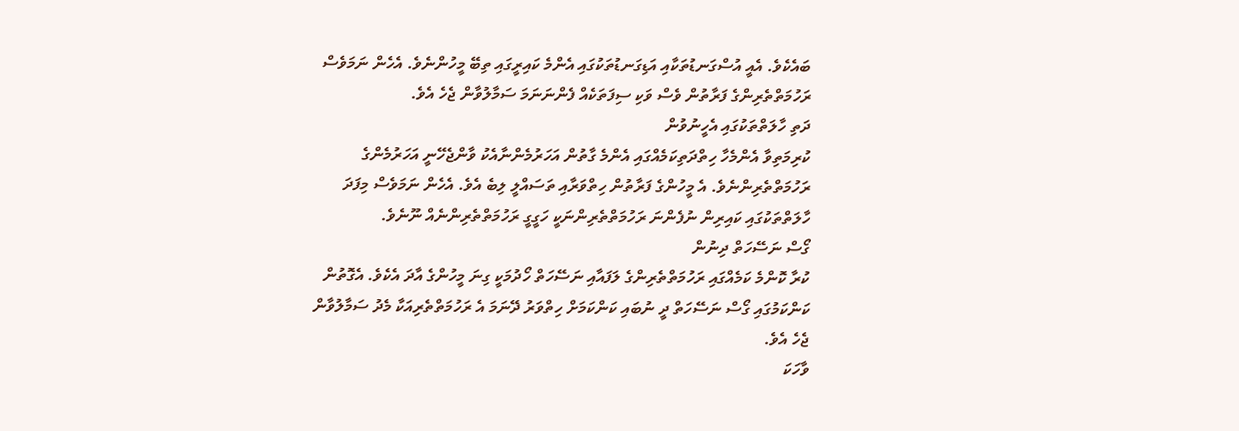ބައެކެވެ. އެއީ އުސްގަނޑުތަކާއި އަޑިގަނޑުތަކުގައި އެންމެ ކައިރީގައި ތިބޭ މީހުންނެވެ. އެހެން ނަމަވެސް ރަހުމަތްތެރިންގެ ފަރާތުން ވެސް ވަކި ސިފަތަކެއް ފެންނަނަމަ ސަމާލުވާން ޖެހެ އެވެ.
ދަތި ހާލަތްތަކުގައި އެހީނުވުން
ކުރިމަތިވާ އެންމެހާ ހިތްދަތިކަމެއްގައި އެންމެ ގާތުން އަހަރުމެންނާއެކު ވާންޖެހޭނީ އަހަރުމެންގެ ރަހުމަތްތެރިންނެވެ. އެ މީހުންގެ ފަރާތުން ހިތްވަރާއި ތަސައްލީ ލިބެ އެވެ. އެހެން ނަމަވެސް މިފަދަ ހާލަތްތަކުގައި ކައިރިން ނުފެންނަ ރަހުމަތްތެރިންނަކީ ހަގީގީ ރަހުމަތްތެރިންނެއް ނޫނެވެ.
ގޯސް ނަސޭހަތް ދިނުން
ކުރާ ކޮންމެ ކަމެއްގައި ރަހުމަތްތެރިންގެ ލަފައާއި ނަސޭހަތް ހޯދުމަކީ ގިނަ މީހުންގެ އާދަ އެކެވެ. އެގޮތުން ކަންކަމުގައި ގޯސް ނަސޭހަތް ދީ ނުބައި ކަންކަމަށް ހިތްވަރު ދޭނަމަ އެ ރަހުމަތްތެރިއަކާ މެދު ސަމާލުވާން ޖެހެ އެވެ.
ވާހަކަ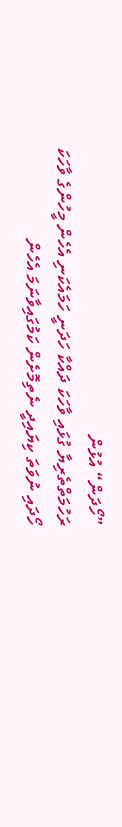”ހޯދަން“ އުޅުން
ރަހުމަތްތެރިޔާ ގުޅައި ވާހަކަ ދައްކާ ހަދަނީ ހަމައެކަނި އެހެން މީހުންގެ ވާހަކަ ހޯދައި ނުވަތަ ކިޔައިދީ ނެތިމޮށެން ކަމުގައިވާނަމަ އެހެން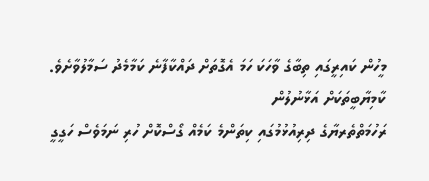މީހުން ކައިރީގައި ތިބާގެ ވާހަކަ ހަމަ އެގޮތަށް ދައްކާފާނެ ކަމާމެދު ސަމާލުވާށެވެ.
ކާމިޔާބީތަކަށް އަޅާނުލުން
ރަހުމަތްތެރޔާގެ ދިރިއުޅުމުގައި ކިތަންމެ ކަމެއް ގޯސްކޮށް ހުރި ނަމަވެސް ހަގީގީ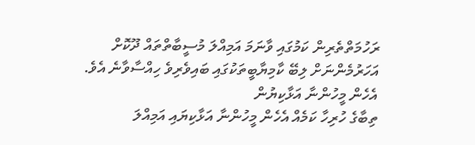ރަހުމަތްތެރިން ކަމުގައި ވާނަމަ އަމިއްލަ މުސީބާތްތައް ދޫކޮށް އަހަރުމެންނަށް ލިބޭ ކާމިޔާބީތަކުގައި ބައިވެރިވެ ހިއްސާވާނެ އެވެ.
އެހެން މީހުންނާ އަޅާކިޔުން
ތިބާގެ ހުރިހާ ކަމެއް އެހެން މީހުންނާ އަޅާކިޔައި އަމިއްލަ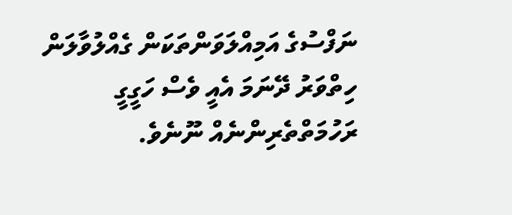ނަފްސުގެ އަމިއްލަވަންތަކަން ގެއްލުވާލަން ހިތްވަރު ދޭނަމަ އެއީ ވެސް ހަގީގީ ރަހުމަތްތެރިންނެއް ނޫނެވެ.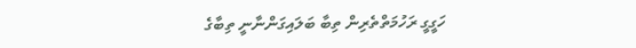ހަގީގީ ރަހުމަތްތެރިން ތިބާ ބަލައިގަންނާނީ ތިބާގެ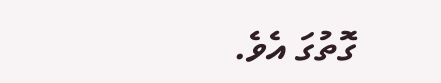ގޮތުގަ އެވެ.